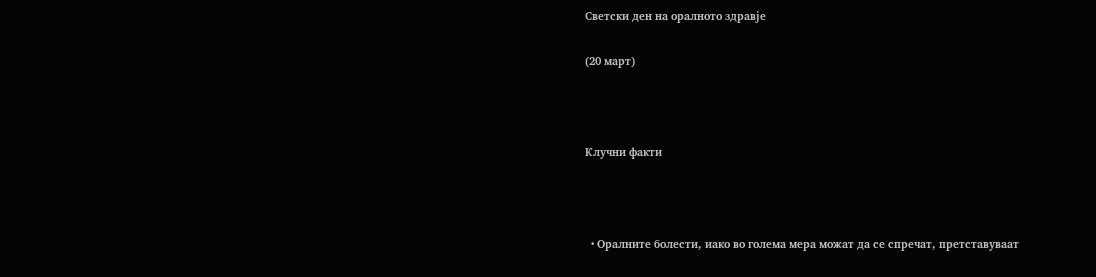Светски ден на оралното здравје

(20 март)



Клучни факти



  • Оралните болести, иако во голема мера можат да се спречат, претставуваат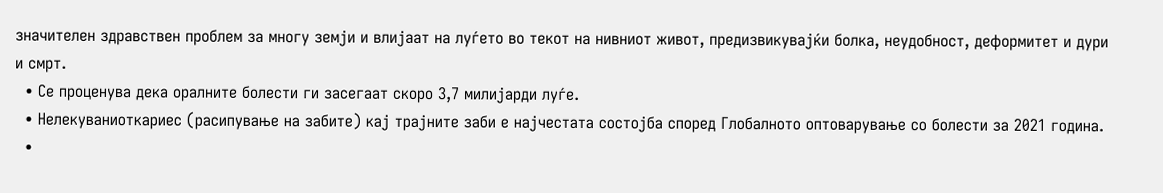значителен здравствен проблем за многу земји и влијаат на луѓето во текот на нивниот живот, предизвикувајќи болка, неудобност, деформитет и дури и смрт.
  • Се проценува дека оралните болести ги засегаат скоро 3,7 милијарди луѓе.
  • Нелекуваниоткариес (расипување на забите) кај трајните заби е најчестата состојба според Глобалното оптоварување со болести за 2021 година.
  •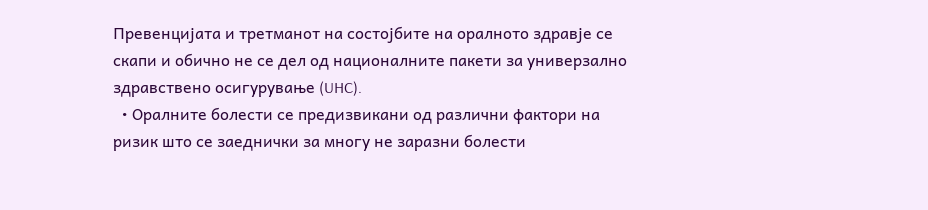Превенцијата и третманот на состојбите на оралното здравје се скапи и обично не се дел од националните пакети за универзално здравствено осигурување (UHC).
  • Оралните болести се предизвикани од различни фактори на ризик што се заеднички за многу не заразни болести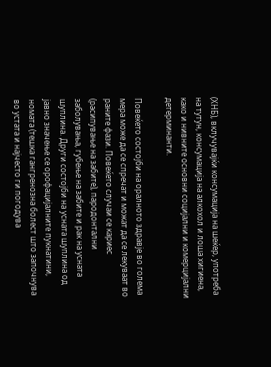(ХНБ), вклучувајќи консумација на шеќер, употреба на тутун, консумација на алкохол и лоша хигиена, како и нивните основни социјални и комерцијални детерминанти.

Повеќето состојби на оралното здравје во голема мера може да се спречат и можат да се лекуваат во раните фази. Повеќето случаи се кариес (расипување на забите), пародонтални заболувања, губење на забите и рак на усната шуплина. Други состојби на усната шуплина од јавно значење се орофацијалните пукнатини, номата (тешка гангренозна болест што започнува во устата и најчесто ги погодува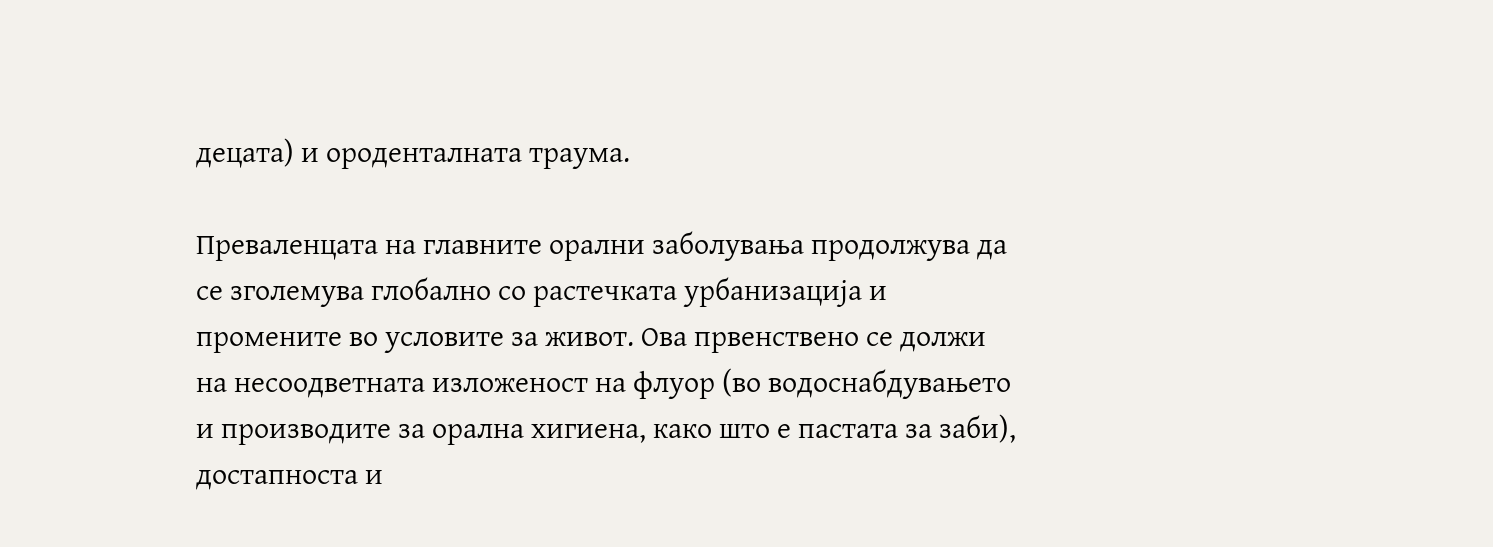децата) и ороденталната траума.

Преваленцата на главните орални заболувања продолжува да се зголемува глобално со растечката урбанизација и промените во условите за живот. Ова првенствено се должи на несоодветната изложеност на флуор (во водоснабдувањето и производите за орална хигиена, како што е пастата за заби), достапноста и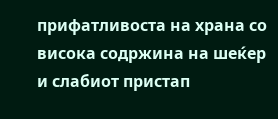прифатливоста на храна со висока содржина на шеќер и слабиот пристап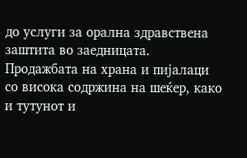до услуги за орална здравствена заштита во заедницата. Продажбата на храна и пијалаци со висока содржина на шеќер, како и тутунот и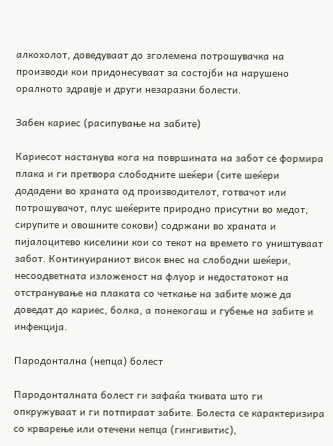алкохолот, доведуваат до зголемена потрошувачка на производи кои придонесуваат за состојби на нарушено оралното здравје и други незаразни болести.

Забен кариес (расипување на забите)

Кариесот настанува кога на површината на забот се формира плака и ги претвора слободните шеќери (сите шеќери додадени во храната од производителот, готвачот или потрошувачот, плус шеќерите природно присутни во медот, сирупите и овошните сокови) содржани во храната и пијалоцитево киселини кои со текот на времето го уништуваат забот. Континуираниот висок внес на слободни шеќери, несоодветната изложеност на флуор и недостатокот на отстранување на плаката со четкање на забите може да доведат до кариес, болка, а понекогаш и губење на забите и инфекција.

Пародонтална (непца) болест

Пародонталната болест ги зафаќа ткивата што ги опкружуваат и ги потпираат забите. Болеста се карактеризира со крварење или отечени непца (гингивитис),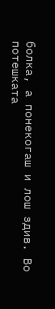болка, а понекогаш и лош здив. Во потешката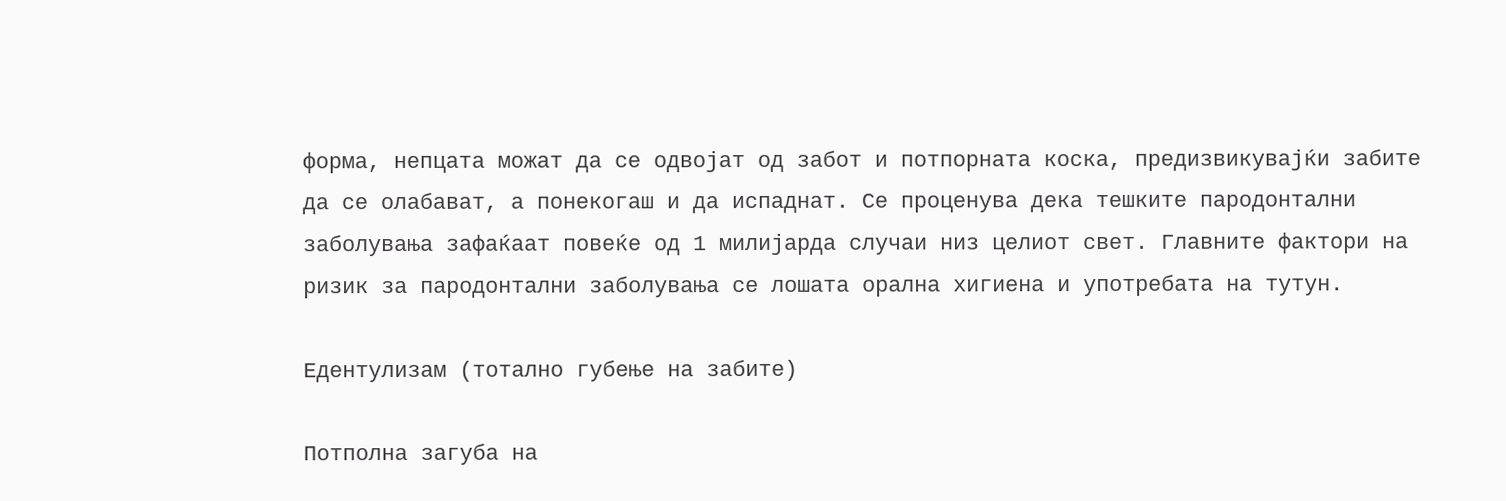форма, непцата можат да се одвојат од забот и потпорната коска, предизвикувајќи забите да се олабават, а понекогаш и да испаднат. Се проценува дека тешките пародонтални заболувања зафаќаат повеќе од 1 милијарда случаи низ целиот свет. Главните фактори на ризик за пародонтални заболувања се лошата орална хигиена и употребата на тутун.

Едентулизам (тотално губење на забите)

Потполна загуба на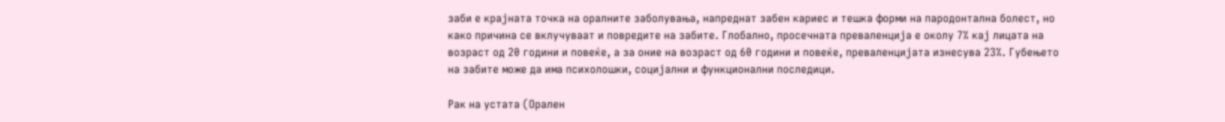заби е крајната точка на оралните заболувања, напреднат забен кариес и тешка форми на пародонтална болест, но како причина се вклучуваат и повредите на забите. Глобално, просечната преваленција е околу 7% кај лицата на возраст од 20 години и повеќе, а за оние на возраст од 60 години и повеќе, преваленцијата изнесува 23%. Губењето на забите може да има психолошки, социјални и функционални последици.

Рак на устата (Орален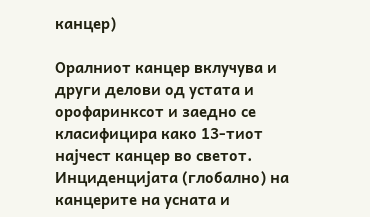канцер)

Оралниот канцер вклучува и други делови од устата и орофаринксот и заедно се класифицира како 13-тиот најчест канцер во светот. Инциденцијата (глобално) на канцерите на усната и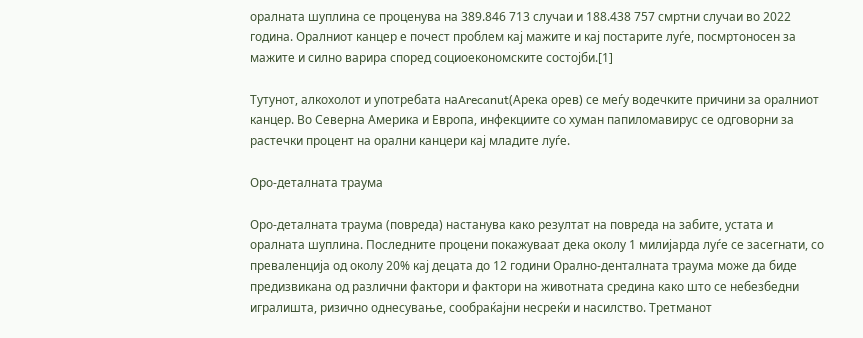оралната шуплина се проценува на 389.846 713 случаи и 188.438 757 смртни случаи во 2022 година. Оралниот канцер е почест проблем кај мажите и кај постарите луѓе, посмртоносен за мажите и силно варира според социоекономските состојби.[1]

Тутунот, алкохолот и употребата наArecanut(Арека орев) се меѓу водечките причини за оралниот канцер. Во Северна Америка и Европа, инфекциите со хуман папиломавирус се одговорни за растечки процент на орални канцери кај младите луѓе.

Оро-деталната траума

Оро-деталната траума (повреда) настанува како резултат на повреда на забите, устата и оралната шуплина. Последните процени покажуваат дека околу 1 милијарда луѓе се засегнати, со преваленција од околу 20% кај децата до 12 години Орално-денталната траума може да биде предизвикана од различни фактори и фактори на животната средина како што се небезбедни игралишта, ризично однесување, сообраќајни несреќи и насилство. Третманот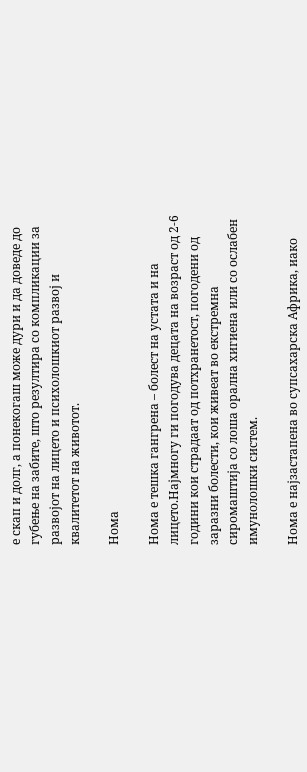е скап и долг, а понекогаш може дури и да доведе до губење на забите, што резултира со компликации за развојот на лицето и психолошкиот развој и квалитетот на животот.

Нома

Нома е тешка гангрена – болест на устата и на лицето.Најмногу ги погодува децата на возраст од 2-6 години кои страдаат од потхранетост, погодени од заразни болести, кои живеат во екстремна сиромаштија со лоша орална хигиена или со ослабен имунолошки систем.

Нома е најзастапена во супсахарска Африка, иако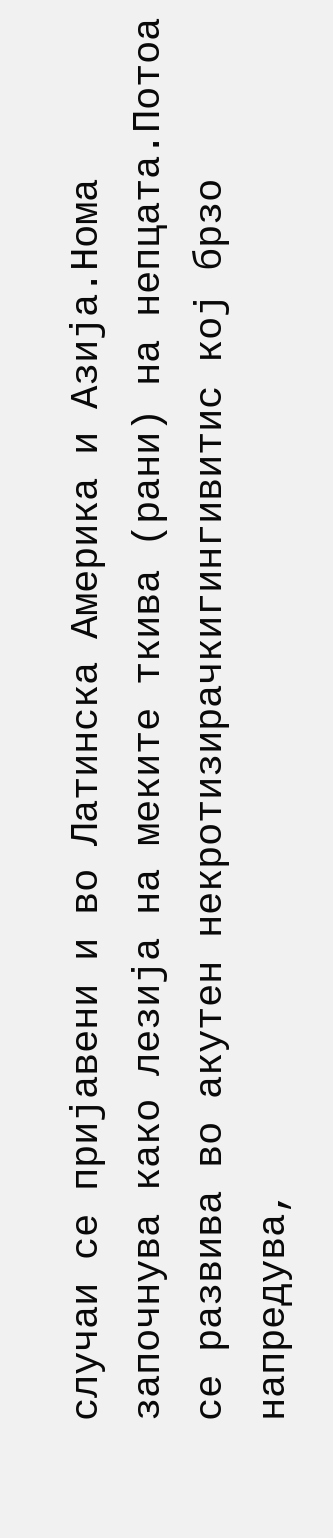случаи се пријавени и во Латинска Америка и Азија.Нома започнува како лезија на меките ткива (рани) на непцата.Потоа се развива во акутен некротизирачкигингивитис кој брзо напредува,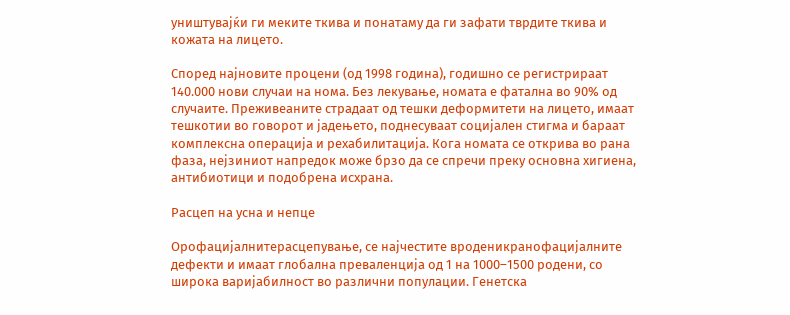уништувајќи ги меките ткива и понатаму да ги зафати тврдите ткива и кожата на лицето.

Според најновите процени (од 1998 година), годишно се регистрираат 140.000 нови случаи на нома. Без лекување, номата е фатална во 90% од случаите. Преживеаните страдаат од тешки деформитети на лицето, имаат тешкотии во говорот и јадењето, поднесуваат социјален стигма и бараат комплексна операција и рехабилитација. Кога номата се открива во рана фаза, нејзиниот напредок може брзо да се спречи преку основна хигиена, антибиотици и подобрена исхрана.

Расцеп на усна и непце

Орофацијалнитерасцепување, се најчестите вроденикранофацијалните дефекти и имаат глобална преваленција од 1 на 1000–1500 родени, со широка варијабилност во различни популации. Генетска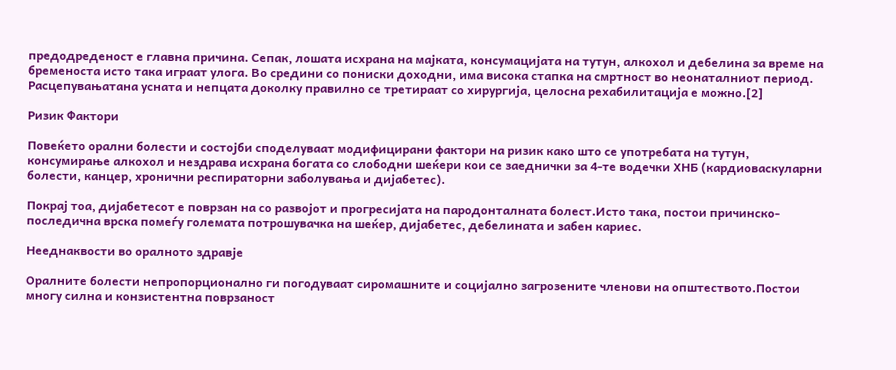предодреденост е главна причина. Сепак, лошата исхрана на мајката, консумацијата на тутун, алкохол и дебелина за време на бременоста исто така играат улога. Во средини со пониски доходни, има висока стапка на смртност во неонаталниот период. Расцепувањатана усната и непцата доколку правилно се третираат со хирургија, целосна рехабилитација е можно.[2]

Ризик Фактори

Повеќето орални болести и состојби споделуваат модифицирани фактори на ризик како што се употребата на тутун, консумирање алкохол и нездрава исхрана богата со слободни шеќери кои се заеднички за 4-те водечки ХНБ (кардиоваскуларни болести, канцер, хронични респираторни заболувања и дијабетес).

Покрај тоа, дијабетесот е поврзан на со развојот и прогресијата на пародонталната болест.Исто така, постои причинско-последична врска помеѓу големата потрошувачка на шеќер, дијабетес, дебелината и забен кариес.

Нееднаквости во оралното здравје

Оралните болести непропорционално ги погодуваат сиромашните и социјално загрозените членови на општеството.Постои многу силна и конзистентна поврзаност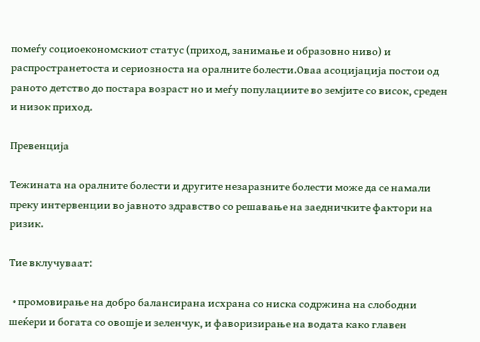помеѓу социоекономскиот статус (приход, занимање и образовно ниво) и распространетоста и сериозноста на оралните болести.Оваа асоцијација постои од раното детство до постара возраст но и меѓу популациите во земјите со висок, среден и низок приход.

Превенција

Тежината на оралните болести и другите незаразните болести може да се намали преку интервенции во јавното здравство со решавање на заедничките фактори на ризик.

Тие вклучуваат:

  • промовирање на добро балансирана исхрана со ниска содржина на слободни шеќери и богата со овошје и зеленчук, и фаворизирање на водата како главен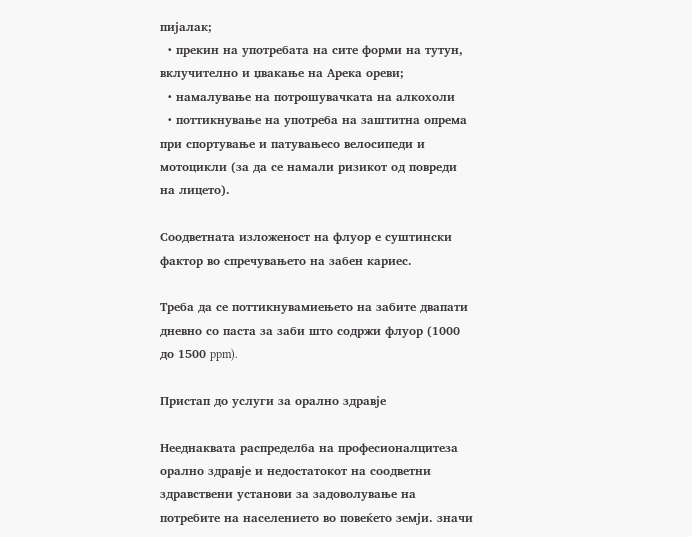пијалак;
  • прекин на употребата на сите форми на тутун, вклучително и џвакање на Арека ореви;
  • намалување на потрошувачката на алкохоли
  • поттикнување на употреба на заштитна опрема при спортување и патувањесо велосипеди и мотоцикли (за да се намали ризикот од повреди на лицето).

Соодветната изложеност на флуор е суштински фактор во спречувањето на забен кариес.

Треба да се поттикнувамиењето на забите двапати дневно со паста за заби што содржи флуор (1000 до 1500 ppm).

Пристап до услуги за орално здравје

Нееднаквата распределба на професионалцитеза орално здравје и недостатокот на соодветни здравствени установи за задоволување на потребите на населението во повеќето земји. значи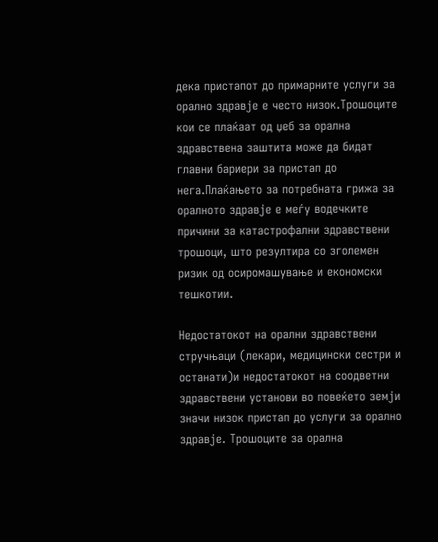дека пристапот до примарните услуги за орално здравје е често низок.Трошоците кои се плаќаат од џеб за орална здравствена заштита може да бидат главни бариери за пристап до нега.Плаќањето за потребната грижа за оралното здравје е меѓу водечките причини за катастрофални здравствени трошоци, што резултира со зголемен ризик од осиромашување и економски тешкотии.

Недостатокот на орални здравствени стручњаци (лекари, медицински сестри и останати)и недостатокот на соодветни здравствени установи во повеќето земји значи низок пристап до услуги за орално здравје. Трошоците за орална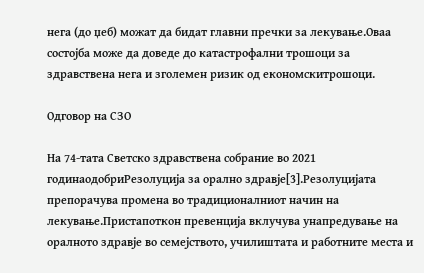нега (до џеб) можат да бидат главни пречки за лекување.Оваа состојба може да доведе до катастрофални трошоци за здравствена нега и зголемен ризик од економскитрошоци.

Одговор на СЗО

На 74-тата Светско здравствена собрание во 2021 годинаодобриРезолуција за орално здравје[3].Резолуцијата препорачува промена во традиционалниот начин на лекување.Пристапоткон превенција вклучува унапредување на оралното здравје во семејството, училиштата и работните места и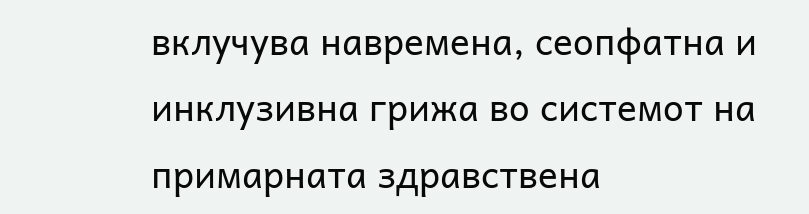вклучува навремена, сеопфатна и инклузивна грижа во системот на примарната здравствена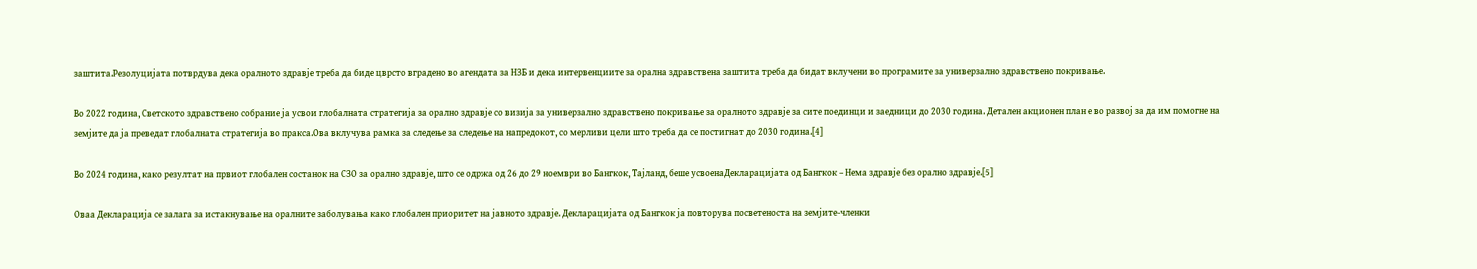заштита.Резолуцијата потврдува дека оралното здравје треба да биде цврсто вградено во агендата за НЗБ и дека интервенциите за орална здравствена заштита треба да бидат вклучени во програмите за универзално здравствено покривање.

Во 2022 година, Светското здравствено собрание ја усвои глобалната стратегија за орално здравје со визија за универзално здравствено покривање за оралното здравје за сите поединци и заедници до 2030 година. Детален акционен план е во развој за да им помогне на земјите да ја преведат глобалната стратегија во пракса.Ова вклучува рамка за следење за следење на напредокот, со мерливи цели што треба да се постигнат до 2030 година.[4]

Во 2024 година, како резултат на првиот глобален состанок на СЗО за орално здравје, што се одржа од 26 до 29 ноември во Бангкок, Тајланд, беше усвоенаДекларацијата од Бангкок – Нема здравје без орално здравје.[5]

Оваа Декларација се залага за истакнување на оралните заболувања како глобален приоритет на јавното здравје. Декларацијата од Бангкок ја повторува посветеноста на земјите-членки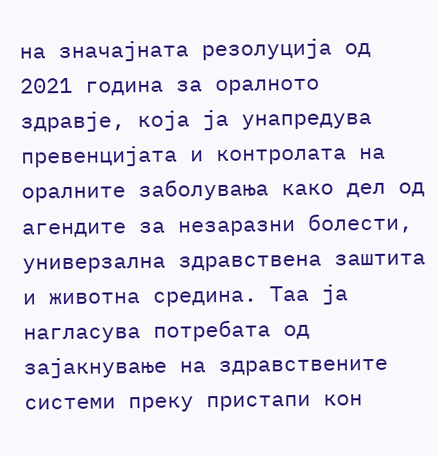на значајната резолуција од 2021 година за оралното здравје, која ја унапредува превенцијата и контролата на оралните заболувања како дел од агендите за незаразни болести, универзална здравствена заштита и животна средина. Таа ја нагласува потребата од зајакнување на здравствените системи преку пристапи кон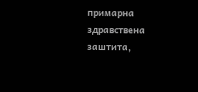примарна здравствена заштита,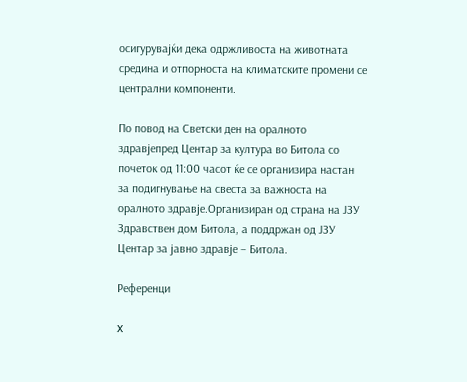осигурувајќи дека одржливоста на животната средина и отпорноста на климатските промени се централни компоненти.

По повод на Светски ден на оралното здравјепред Центар за култура во Битола со почеток од 11:00 часот ќе се организира настан за подигнување на свеста за важноста на оралното здравје.Организиран од страна на ЈЗУ Здравствен дом Битола, а поддржан од ЈЗУ Центар за јавно здравје – Битола.

Референци

x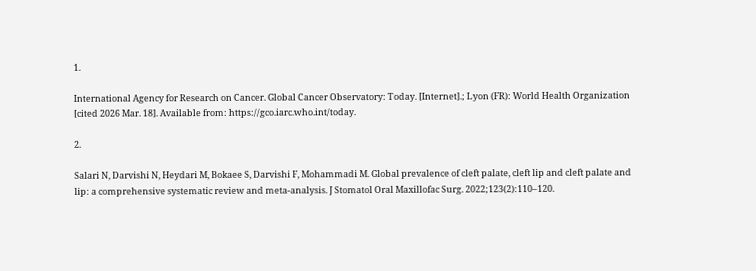1.

International Agency for Research on Cancer. Global Cancer Observatory: Today. [Internet].; Lyon (FR): World Health Organization [cited 2026 Mar. 18]. Available from: https://gco.iarc.who.int/today.

2.

Salari N, Darvishi N, Heydari M, Bokaee S, Darvishi F, Mohammadi M. Global prevalence of cleft palate, cleft lip and cleft palate and lip: a comprehensive systematic review and meta-analysis. J Stomatol Oral Maxillofac Surg. 2022;123(2):110–120.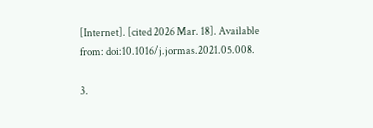[Internet]. [cited 2026 Mar. 18]. Available from: doi:10.1016/j.jormas.2021.05.008.

3.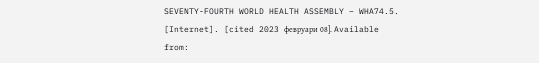SEVENTY-FOURTH WORLD HEALTH ASSEMBLY – WHA74.5. [Internet]. [cited 2023 февруари 08]. Available from: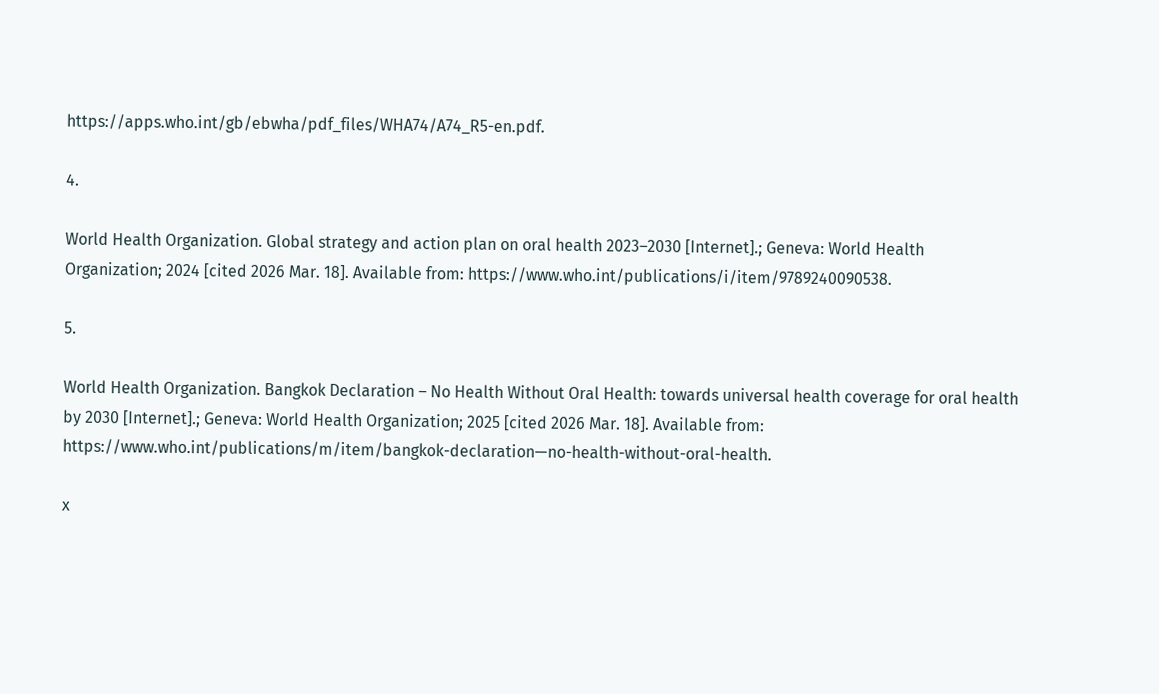https://apps.who.int/gb/ebwha/pdf_files/WHA74/A74_R5-en.pdf.

4.

World Health Organization. Global strategy and action plan on oral health 2023–2030 [Internet].; Geneva: World Health Organization; 2024 [cited 2026 Mar. 18]. Available from: https://www.who.int/publications/i/item/9789240090538.

5.

World Health Organization. Bangkok Declaration – No Health Without Oral Health: towards universal health coverage for oral health by 2030 [Internet].; Geneva: World Health Organization; 2025 [cited 2026 Mar. 18]. Available from: https://www.who.int/publications/m/item/bangkok-declaration—no-health-without-oral-health.

x